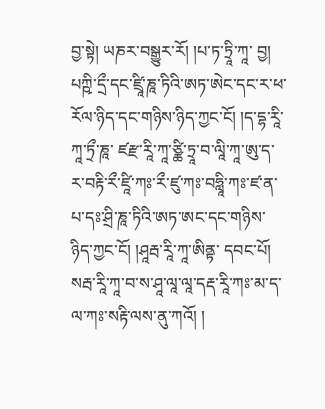བྱ་སྟེ། ཡཎར་བསྒྱུར་རོ། །པ་ཏ་ཏྲཱི་ཀཱ་ བྱ། པཀྵི་དྲྀ་དང་ཛྲཱི་ཎཱ་ཏིའི་ཨཏ་ཨེང་དང་ར་ཕ་རོལ་ཉིད་དང་གཉིས་ཉིད་ཀྱང་ངོ། །ད་དྷ་རཱི་ཀཱ་ཏྲྀ་ཎཱ་ ཛརྫ་རཱི་ཀཱ་ཙྪི་ཏྲཱ་བ་ལཱི་ཀཱ་ཨུ་ད་ར་བརྟི་རྀ་ཛཱི་ཀཿ་རྀ་ཛུ་ཀཿ་བཧླཱི་ཀཿ་ཛ་ན་པ་དཿ་ཤྲི་ཎཱ་ཏིའི་ཨཏ་ཨང་དང་གཉིས་ཉིད་ཀྱང་ངོ། །ཤཱརྦ་རཱི་ཀཱ་ཨིནྟ་ དབང་པོ། སརྦ་རཱི་ཀཱ་བ་ས་ཤཱ་ལཱ་ལཱ་དརྡ་རཱི་ཀཿ་མ་ད་ལ་ཀཿ་སརྟི་ལས་ནུ་ཀའོ། །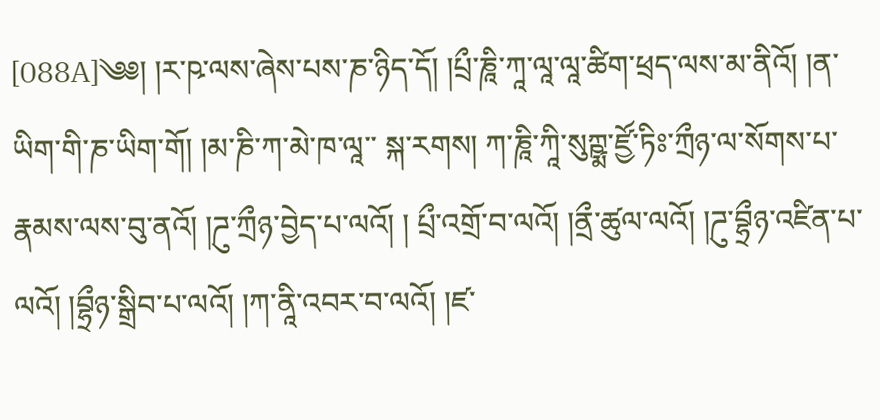[088A]༄༅། །ར་ཥ་ལས་ཞེས་པས་ཎ་ཉིད་དོ། །པྲྀ་ཎཱི་ཀཱ་ལཱ་ལཱ་ཚིག་ཕྲད་ལས་མ་ནིའོ། །ན་ཡིག་གི་ཎ་ཡིག་གོ། །མ་ཎི་ཀ་མེ་ཁ་ལཱ་་ སྐ་རགས། ཀ་ཎཱི་ཀཱི་སུཀྵྨ་ཛྱོ་ཏིཿ་ཀྲྀཉ་ལ་སོགས་པ་རྣམས་ལས་བུ་ནའོ། །ཌུ་ཀྲྀཉ་བྱེད་པ་ལའོ། ། པྲྀ་འགྲོ་བ་ལའོ། །ནྲྀ་ཚུལ་ལའོ། །ཌུ་བྷྲྀཉ་འཛིན་པ་ལའོ། །བྷྲྀཉ་སྒྲིབ་པ་ལའོ། །ཀ་ནཱི་འབར་བ་ལའོ། །ཛ་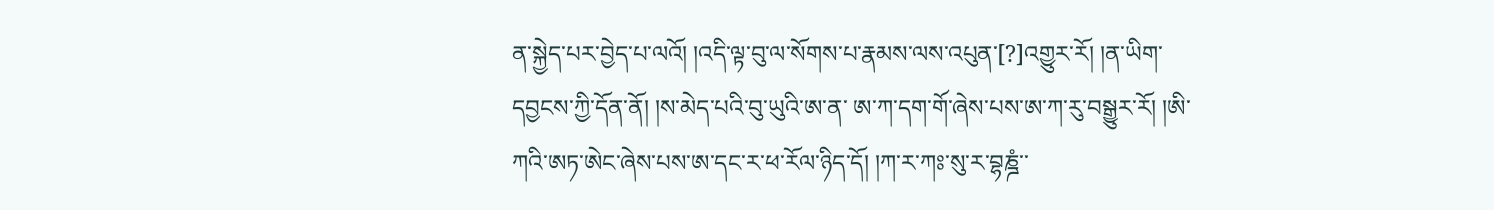ན་སྐྱེད་པར་བྱེད་པ་ལའོ། །འདི་ལྟ་བུ་ལ་སོགས་པ་རྣམས་ལས་འཔུན་[?]འགྱུར་རོ། །ན་ཡིག་དབྱངས་ཀྱི་དོན་ནོ། །ས་མེད་པའི་བུ་ཡུའི་ཨ་ན་ ཨ་ཀ་དག་གོ་ཞེས་པས་ཨ་ཀ་རུ་བསྒྱུར་རོ། །ཨི་ཀའི་ཨཏ་ཨེང་ཞེས་པས་ཨ་དང་ར་ཕ་རོལ་ཉིད་དོ། །ཀ་ར་ཀཿ་སུ་ར་བྷཎྜཾ་་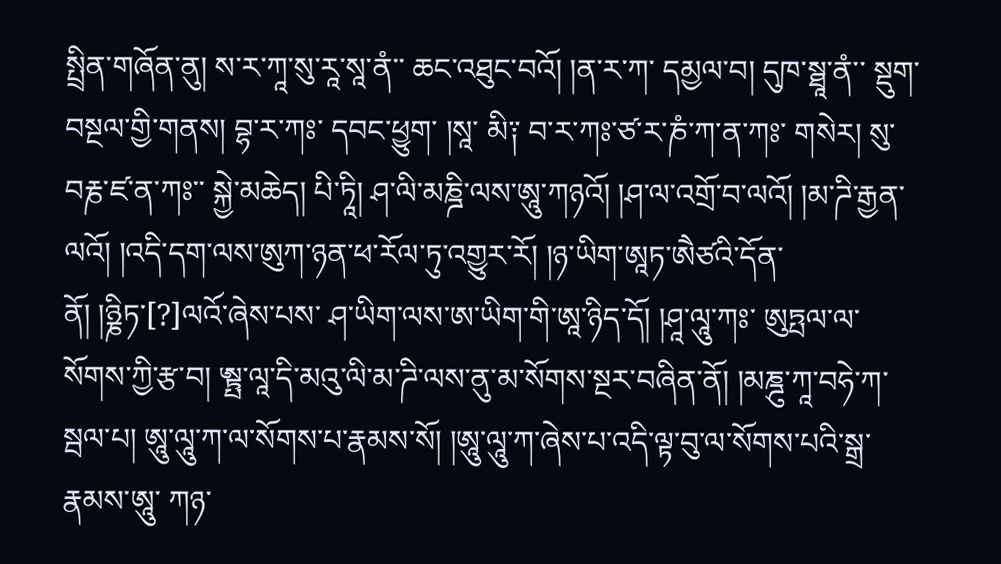སྤྲིན་གཞོན་ནུ། ས་ར་ཀཱ་སུ་རཱ་སཱ་ནཾ་་ ཆང་འཐུང་བའོ། །ན་ར་ཀ་ དམྱལ་བ། དུཁ་སྠཱ་ནཾ་་ སྡུག་བསྔལ་གྱི་གནས། བྷ་ར་ཀཿ་ དབང་ཕྱུག་ །སཱ་ མི༑ བ་ར་ཀཿ་ཙ་ར་ཎཾ་ཀ་ན་ཀཿ་ གསེར། སུ་བརྞ་ཛ་ན་ཀཿ་་ སྐྱེ་མཆེད། པི་ཏཱི། ཤ་ལི་མཎྜི་ལས་ཨཱུ་ཀཉའོ། །ཤ་ལ་འགྲོ་བ་ལའོ། །མ་ཌི་རྒྱན་ལའོ། །འདི་དག་ལས་ཨུཀ་ཉན་ཕ་རོལ་ཏུ་འགྱུར་རོ། །ཉ་ཡིག་ཨཱཏ་ཨཻཙའི་དོན་ནོ། །ཉྞིཏ་[?]ལའོ་ཞེས་པས་ ཤ་ཡིག་ལས་ཨ་ཡིག་གི་ཨཱ་ཉིད་དོ། །ཤཱ་ལཱུ་ཀཿ་ ཨུཏྤལ་ལ་སོགས་ཀྱི་རྩ་བ། ཨྟྤ་ལཱ་དི་མའུ་ལི་མ་ཌི་ལས་ནུ་མ་སོགས་སྔར་བཞིན་ནོ། །མཎྜུ་ཀཱ་བཧེ་ཀ་ སྦལ་པ། ཨཱུ་ལཱུ་ཀ་ལ་སོགས་པ་རྣམས་སོ། །ཨཱུ་ལཱུ་ཀ་ཞེས་པ་འདི་ལྟ་བུ་ལ་སོགས་པའི་སྒྲ་རྣམས་ཨཱུ་ ཀཉ་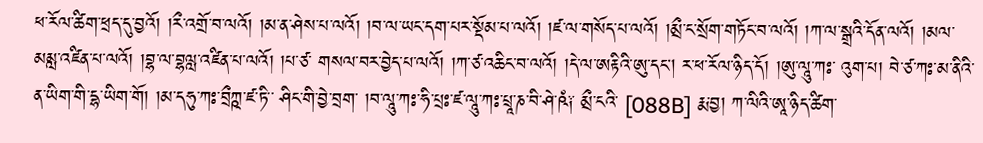ཕ་རོལ་ཚིག་ཕྲད་དུ་བྱའོ། །རྀ་འགྲོ་བ་ལའོ། །མ་ན་ཤེས་པ་ལའོ། །བ་ལ་ཡང་དག་པར་སྡོམ་པ་ལའོ། །ཛ་ལ་གསོད་པ་ལའོ། །མྲྀ་ང་སྲོག་གཏོང་བ་ལའོ། །ཀ་ལ་སྒྲའི་དོན་ལའོ། །མལ་མམླ་འཛིན་པ་ལའོ། །བྷ་ལ་བྷལླ་འཛིན་པ་ལའོ། །པ་ཙ་ གསལ་བར་བྱེད་པ་ལའོ། །ཀ་ཙ་འཆིང་བ་ལའོ། །དེ་ལ་ཨརྟིའི་ཨུ་དང། ར་ཕ་རོལ་ཉིད་དོ། །ཨུ་ལཱུ་ཀཿ་ འུག་པ། བེ་ཙ་ཀཿ་མ་ནིའི་ན་ཡིག་གི་དྷ་ཡིག་གོ། །མ་དཧུ་ཀཿ་བྲྀཀྵ་ཛ་ཏི་་ ཤིང་གི་བྱེ་བྲག་ །བ་ལཱུ་ཀཿ་ཧི་པྲཿ་ཛ་ལཱུ་ཀཿ་པྲཱ་ཎ་བི་ཤེ་ཥཾ༑ མྲྀ་ངའི་ [088B] རྨ་བྱ། ཀ་ལིའི་ཨཱ་ཉིད་ཚིག་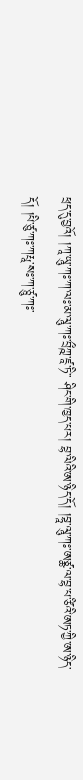ཕྲད་དུ་བྱའོ། །ཀཱ་ཡཱུ་ཀཿ་ཀ་ལཿ་མ་ལཱུ་ཀཿ་བྲྀཀྵ་ཛཱ་ཏི་་ ཤིང་གི་ཁྱད་པར། བྷ་ལིའི་ཨ་ཉིད་དོ། །བྷཱ་ལཱུ་ཀཿ་ཨཙྪ་ལ་བྷ་པ་ཙིའི་ཨཏ་ཀྱི་ཨ་ཉིད་དོ། །པི་ཙུ་ཀཿ་ཀརྤཱ་སཿ་ཀ་ཙཱུ་ཀཿ་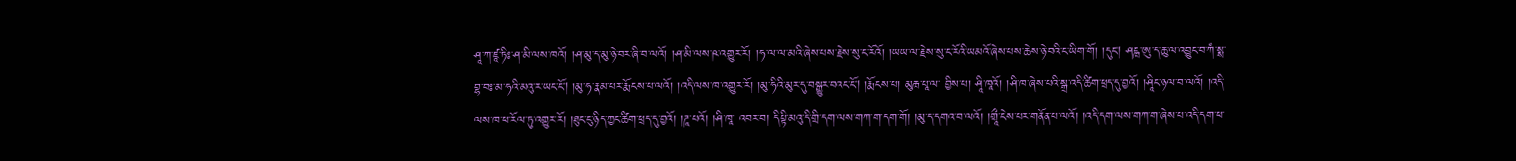ཤཱ་ཀ་ཛཱ་ཏིཿ་ཤ་མི་ལས་ཁའོ། །ཤ་མུ་ད་མུ་ཉེ་བར་ཞི་བ་ལའོ། །ཤ་མི་ལས་ཥ་འགྱུར་རོ། །ཧ་ལ་ལ་མའི་ཞེས་པས་རྗེས་སུ་ང་རོའོ། །ཡཡ་ལ་རྗེས་སུ་ང་རོའི་ཡམའོ་ཞེས་པས་ཆེས་ཉེ་བའི་ང་ཡིག་གོ། །དུང། ཤངྑ་ཨུ་ད་ཆུ་ལ་འབྱུང་བ་ཀཾ་སྶ་ བྷ་བཿ་མ་ཧའི་མའུ་ར་ཡང་ངོ། །མུ་ཧ་རྣམ་པར་རྨོངས་པ་ལའོ། །འདི་ལས་ཁ་འགྱུར་རོ། །མུ་ཧིའི་མུར་དུ་བསྒྱུར་བའང་ངོ། །རྨོངས་པ། མུརྑ་པཱ་ལ་ བྱིས་པ། ཤཱི་ཁཱའོ། །ཤི་ཁ་ཞེས་པའི་སྒྲ་འདི་ཚིག་ཕྲད་དུ་བྱའོ། །ཤཱིང་ཉལ་བ་ལའོ། །འདི་ ལས་ཁ་ཕ་རོལ་ཏུ་འགྱུར་རོ། །ཐུང་ངུ་ཉིད་ཀྱང་ཚིག་ཕྲད་དུ་བྱའོ། །ཌཱ་པའོ། །ཤི་ཁཱ་ འབར་བ། དིཔྟི་མའུ་དི་གྲི་དག་ལས་གཀ་ག་དག་གོ། །མུ་ད་དགའ་བ་ལའོ། །གྲཱྀ་ངེས་པར་གནོན་པ་ལའོ། །འདི་དག་ལས་གཀ་ག་ཞེས་པ་འདི་དག་ཕ་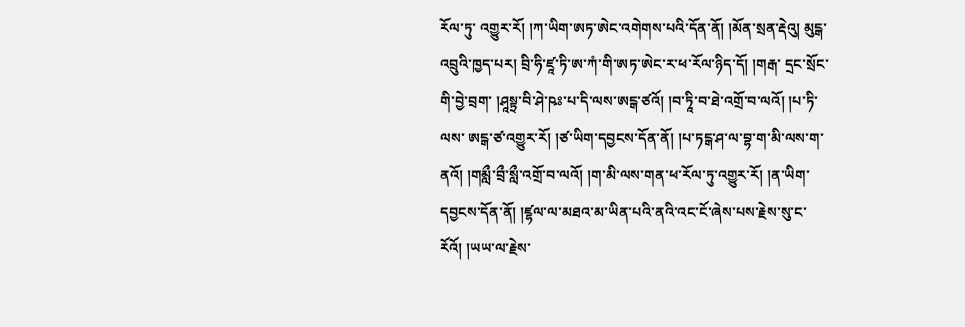རོལ་ཏུ་ འགྱུར་རོ། །ཀ་ཡིག་ཨཏ་ཨེང་འགེགས་པའི་དོན་ནོ། །མོན་སྲན་རྡེའུ། མུངྒ་ འབྲུའི་ཁྱད་པར། བྲི་ཧི་ཛཱ་ཏི་ཨ་ཀཾ་གི་ཨཏ་ཨེང་ར་ཕ་རོལ་ཉིད་དོ། །གརྒ་ དྲང་སྲོང་གི་བྱེ་བྲག་ །ཤཱསྟྲ་བི་ཤེ་ཥཿ་པ་དི་ལས་ཨངྒ་ཙའོ། །བ་ཏཱི་བ་ཐེ་འགྲོ་བ་ལའོ། །པ་ཏི་ལས་ ཨངྒ་ཙ་འགྱུར་རོ། །ཙ་ཡིག་དབྱངས་དོན་ནོ། །པ་ཏངྒ་ཤ་ལ་བྷ་ག་མི་ལས་ག་ནའོ། །གམླྀ་བྲྀ་སླྀ་འགྲོ་བ་ལའོ། །ག་མི་ལས་གན་ཕ་རོལ་ཏུ་འགྱུར་རོ། །ན་ཡིག་དབྱངས་དོན་ནོ། །ཛྷལ་ལ་མཐའ་མ་ཡིན་པའི་ནའི་འང་ངོ་ཞེས་པས་རྗེས་སུ་ང་ རོའོ། །ཡཡ་ལ་རྗེས་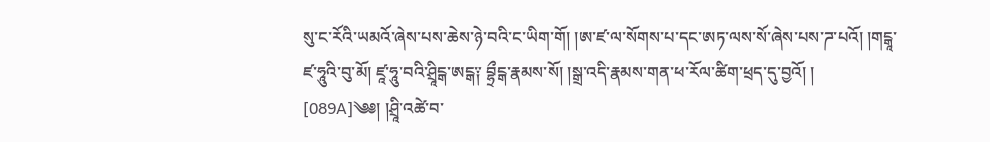སུ་ང་རོའི་ཡམའོ་ཞེས་པས་ཆེས་ཉེ་བའི་ང་ཡིག་གོ། །ཨ་ཛ་ལ་སོགས་པ་དང་ཨཏ་ལས་སོ་ཞེས་པས་ཌ་པའོ། །གངྒཱ་ ཛ་ཧཱུའི་བུ་མོ། ཛཱ་ཧཱུ་བའི་ཤྲཱིངྒ་ཨངྒ༑ བྷྲྀངྒ་རྣམས་སོ། །སྒྲ་འདི་རྣམས་གན་ཕ་རོལ་ཚིག་ཕྲད་དུ་བྱའོ། ། [089A]༄༅། །ཤྲཱི་འཚེ་བ་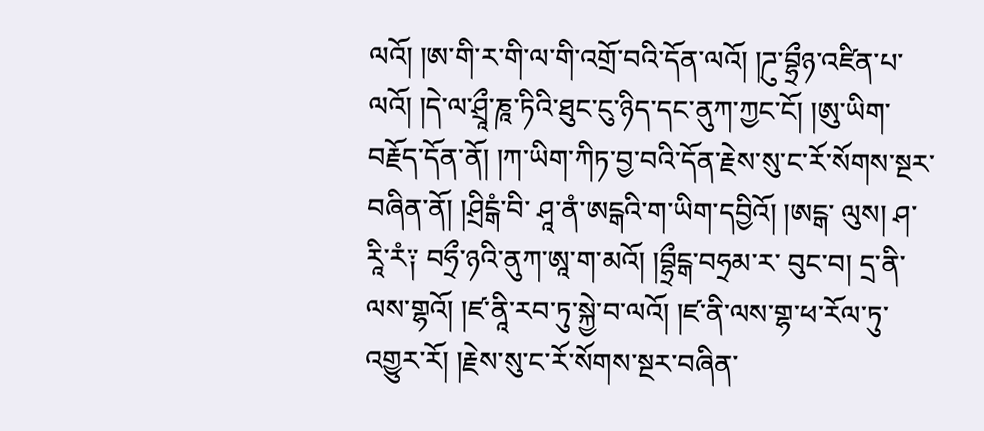ལའོ། །ཨ་གི་ར་གི་ལ་གི་འགྲོ་བའི་དོན་ལའོ། །ཌུ་བྷྲྀཉ་འཛིན་པ་ལའོ། །དེ་ལ་ཤྲཱྀ་ཎཱ་ཏིའི་ཐུང་ངུ་ཉིད་དང་ནུཀ་ཀྱང་ངོ། །ཨུ་ཡིག་བརྗོད་དོན་ནོ། །ཀ་ཡིག་ཀིཏ་བྱ་བའི་དོན་རྗེས་སུ་ང་རོ་སོགས་སྔར་བཞིན་ནོ། །ཤྲིངྒཾ་བི་ ཤཱ་ནཾ་ཨངྒའི་ག་ཡིག་དབྱིའོ། །ཨངྒ་ ལུས། ཤ་རཱི་རཾ༑ བཧྲྀ་ཉའི་ནུཀ་ཨཱ་ག་མའོ། །བྷྲྀངྒ་བཧྲམ་ར་ བུང་བ། དྲ་ནི་ལས་གྷའོ། །ཛ་ནཱི་རབ་ཏུ་སྐྱེ་བ་ལའོ། །ཛ་ནི་ལས་གྷ་ཕ་རོལ་ཏུ་འགྱུར་རོ། །རྗེས་སུ་ང་རོ་སོགས་སྔར་བཞིན་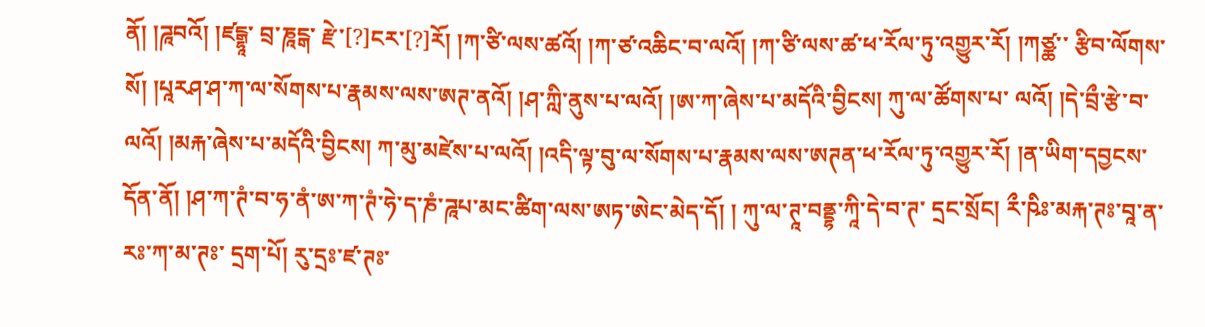ནོ། །ཌཱབའོ། །ཛངྒྷཱ་ བྲ་ཎཱངྒ་ རྫེ་[?]ངར་[?]རོ། །ཀ་ཙི་ལས་ཚའོ། །ཀ་ཙ་འཆིང་བ་ལའོ། །ཀ་ཙི་ལས་ཚ་ཕ་རོལ་ཏུ་འགྱུར་རོ། །ཀཙྪ་་ རྩིབ་ལོགས་སོ། །པཱརཤ་ཤ་ཀ་ལ་སོགས་པ་རྣམས་ལས་ཨཊ་ནའོ། །ཤ་ཀླི་ནུས་པ་ལའོ། །ཨ་ཀ་ཞེས་པ་མདོའི་བྱིངས། ཀུ་ལ་ཚོགས་པ་ ལའོ། །དེ་བྲྀ་རྩེ་བ་ལའོ། །མརྐ་ཞེས་པ་མདོའི་བྱིངས། ཀ་མུ་མཛེས་པ་ལའོ། །འདི་ལྟ་བུ་ལ་སོགས་པ་རྣམས་ལས་ཨཊན་ཕ་རོལ་ཏུ་འགྱུར་རོ། །ན་ཡིག་དབྱངས་དོན་ནོ། །ཤ་ཀ་ཊཾ་བ་ཧ་ནཾ་ཨ་ཀ་ཊཾ་ཧེ་ད་ཎཾ་ཌཱཔ་མང་ཚིག་ལས་ཨཏ་ཨེང་མེད་དོ། ། ཀུ་ལ་ཊཱ་བནྡྷ་ཀཱི་དེ་བ་ཊ་ དྲང་སྲོང། རྀ་ཥིཿ་མརྐ་ཊཿ་བཱ་ན་རཿ་ཀ་མ་ཊཿ་ དྲག་པོ། རུ་དྲཿ་ཛ་ཊཿ་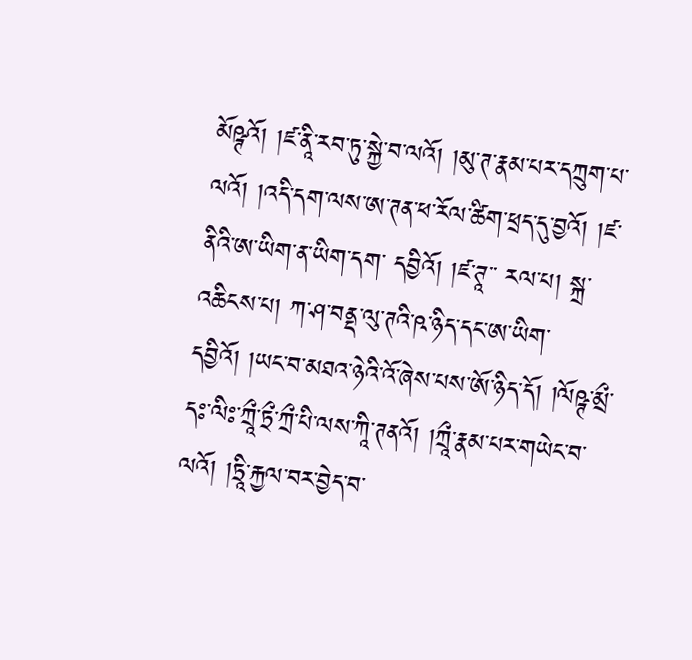མོཥྚའོ། །ཛ་ནཱི་རབ་ཏུ་སྐྱེ་བ་ལའོ། །མུ་ཊ་རྣམ་པར་དཀྲུག་པ་ལའོ། །འདི་དག་ལས་ཨ་ཊན་ཕ་རོལ་ཚིག་ཕྲད་དུ་བྱའོ། །ཛ་ནིའི་ཨ་ཡིག་ན་ཡིག་དག་ དབྱིའོ། །ཛ་ཊཱ་་ རལ་པ། སྐྲ་འཆིངས་པ། ཀ་ཤ་བནྡ་ལུ་ཊའི་ཥ་ཉིད་དང་ཨ་ཡིག་དབྱིའོ། །ཡང་བ་མཐའ་ཉེའི་འོ་ཞེས་པས་ཨོ་ཉིད་དོ། །ལོཥྚ་མྲྀ་དཿ་ལིཿ་ཀྲཱྀ་ཏྲྀ་ཀྲྀ་པི་ལས་ཀཱི་ཊནའོ། །ཀྲཱྀ་རྣམ་པར་གཡེང་བ་ལའོ། །ཏྲཱི་རྐྱལ་བར་བྱེད་བ་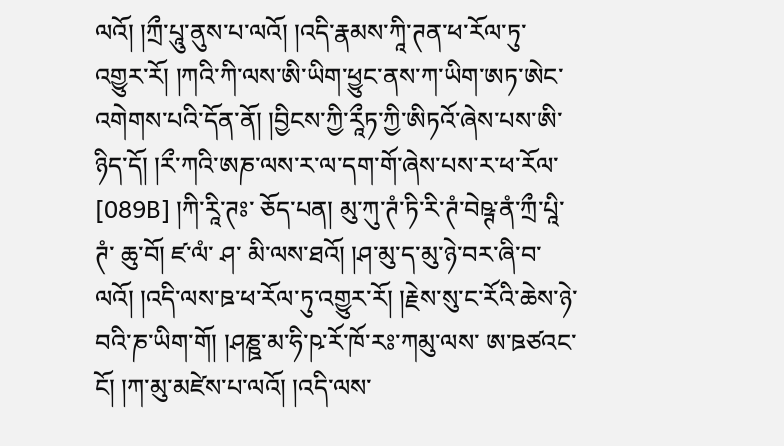ལའོ། །ཀྲྀ་པཱུ་ནུས་པ་ལའོ། །འདི་རྣམས་ཀཱི་ཊན་ཕ་རོལ་ཏུ་འགྱུར་རོ། །ཀའི་ཀི་ལས་ཨི་ཡིག་ཕྱུང་ནས་ཀ་ཡིག་ཨཏ་ཨེང་འགེགས་པའི་དོན་ནོ། །བྱིངས་ཀྱི་རཱྀཏ་ཀྱི་ཨིཏའོ་ཞེས་པས་ཨི་ཉིད་དོ། །རྀ་ཀའི་ཨཎ་ལས་ར་ལ་དག་གོ་ཞེས་པས་ར་ཕ་རོལ་ [089B] །ཀི་རཱི་ཊཿ་ ཅོད་པན། མུ་ཀུ་ཊཾ་ཏི་རི་ཊཾ་བེཥྚ་ནཾ་ཀྲྀ་པཱི་ཊཾ་ ཆུ་བོ། ཛ་ལཾ་ ཤ་ མི་ལས་ཐའོ། །ཤ་མུ་ད་མུ་ཉེ་བར་ཞི་བ་ལའོ། །འདི་ལས་ཋ་ཕ་རོལ་ཏུ་འགྱུར་རོ། །རྗེས་སུ་ང་རོའི་ཆེས་ཉེ་བའི་ཎ་ཡིག་གོ། །ཤཎྛ་མ་ཧི་ཥ་རོ་ཁོ་རཿ་ཀམུ་ལས་ ཨ་ཋཙའང་ངོ། །ཀ་མུ་མཛེས་པ་ལའོ། །འདི་ལས་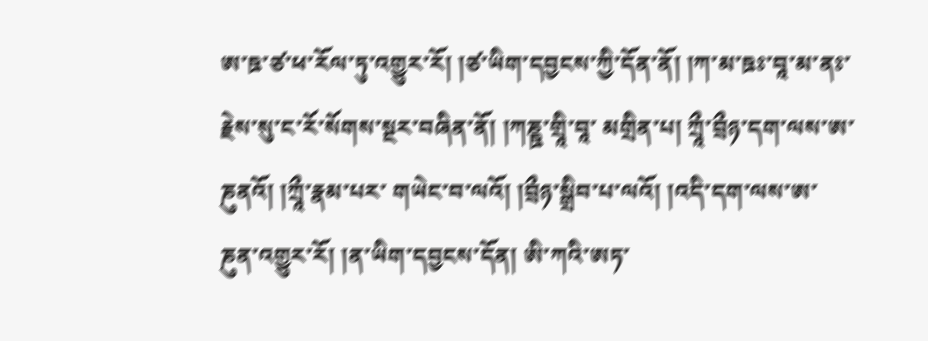ཨ་ཋ་ཙ་ཕ་རོལ་ཏུ་འགྱུར་རོ། །ཙ་ཡིག་དབྱངས་ཀྱི་དོན་ནོ། །ཀ་མ་ཋཿ་བཱ་མ་ནཿ་རྗེས་སུ་ང་རོ་སོགས་སྔར་བཞིན་ནོ། །ཀཎྛ་གྲཱི་བཱ་ མགྲིན་པ། ཀྲཱྀ་བྲྀཉ་དག་ལས་ཨ་ཎུནའོ། །ཀྲཱྀ་རྣམ་པར་ གཡེང་བ་ལའོ། །བྲྀཉ་སྒྲིབ་པ་ལའོ། །འདི་དག་ལས་ཨ་ཎུན་འགྱུར་རོ། །ན་ཡིག་དབྱངས་དོན། ཨི་ཀའི་ཨཏ་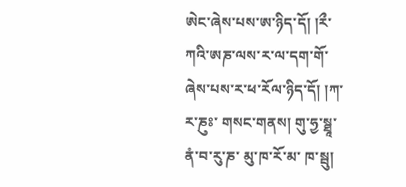ཨེང་ཞེས་པས་ཨ་ཉིད་དོ། །རྀ་ཀའི་ཨཎ་ལས་ར་ལ་དག་གོ་ཞེས་པས་ར་ཕ་རོལ་ཉིད་དོ། །ཀ་ར་ཎུཿ་ གསང་གནས། གུ་ཧྱ་སྠཱ་ནཾ་བ་རུ་ཎ་ མུ་ཁ་རོ་མ་ ཁ་སྦུ།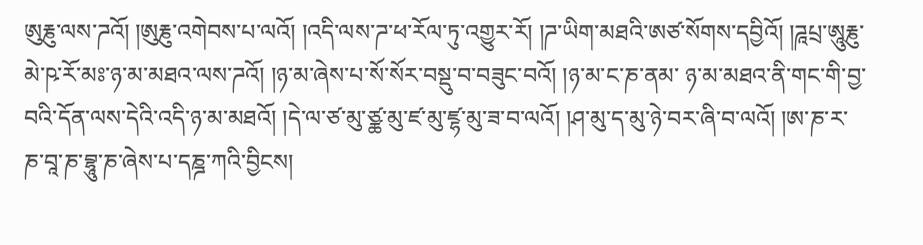ཨུརྞུ་ལས་ཌའོ། །ཨུརྞུ་འགེབས་པ་ལའོ། །འདི་ལས་ཌ་ཕ་རོལ་ཏུ་འགྱུར་རོ། །ཌ་ཡིག་མཐའི་ཨཙ་སོགས་དབྱིའོ། །ཌཱཔྲ་ཨཱུརྞུ་མེ་ཥ་རོ་མཿ་ཉ་མ་མཐའ་ལས་ཌའོ། །ཉ་མ་ཞེས་པ་སོ་སོར་བསྡུ་བ་བཟུང་བའོ། །ཉ་མ་ང་ཎ་ནམ་ ཉ་མ་མཐའ་ནི་གང་གི་བྱ་བའི་དོན་ལས་དེའི་འདི་ཉ་མ་མཐའོ། །དེ་ལ་ཙ་མུ་ཙྪ་མུ་ཛ་མུ་ཛྷ་མུ་ཟ་བ་ལའོ། །ཤ་མུ་ད་མུ་ཉེ་བར་ཞི་བ་ལའོ། །ཨ་ཎ་ར་ཎ་བཱ་ཎ་བྷཱུ་ཎ་ཞེས་པ་དཎྜ་ཀའི་བྱིངས།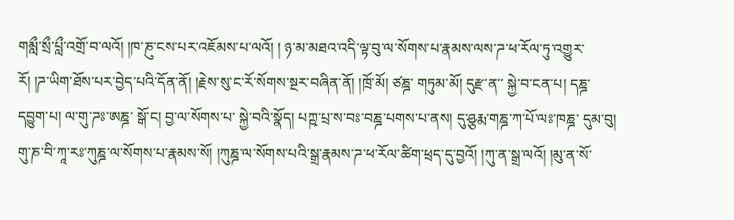གམླྀ་སྲྀ་པླྀ་འགྲོ་བ་ལའོ། །ཁ་ཎུ་ངས་པར་འཇོམས་པ་ལའོ། ། ཉ་མ་མཐའ་འདི་ལྟ་བུ་ལ་སོགས་པ་རྣམས་ལས་ཌ་ཕ་རོལ་ཏུ་འགྱུར་རོ། །ཌ་ཡིག་ཐོས་པར་བྱེད་པའི་དོན་ནོ། །རྗེས་སུ་ང་རོ་སོགས་སྔར་བཞིན་ནོ། །ཁྲོ་མོ། ཙཎྜ་ གཏུམ་མོ། དུརྫ་ན་་ སྐྱེ་བ་ངན་པ། དཎྜ་ དབྱུག་པ། ལ་གུ་ཌཿ་ཨཎྜ་ སྒོ་ང། བྱ་ལ་སོགས་པ་ སྐྱེ་བའི་སྣོད། པཀྵ་པྲ་ས་བཿ་བཎྜ་པགས་པ་ནས། དུ་ཤྩརྨ་གཎྜ་ཀ་པོ་ལཿ་ཁཎྜ་ དུམ་བུ། གུ་ཎ་བི་ཀཱ་རཿ་ཀུཎྜ་ལ་སོགས་པ་རྣམས་སོ། །ཀུཎྜ་ལ་སོགས་པའི་སྒྲ་རྣམས་ཌ་ཕ་རོལ་ཚིག་ཕྲད་དུ་བྱའོ། །ཀུ་ན་སྒྲ་ལའོ། །མུ་ན་སོ་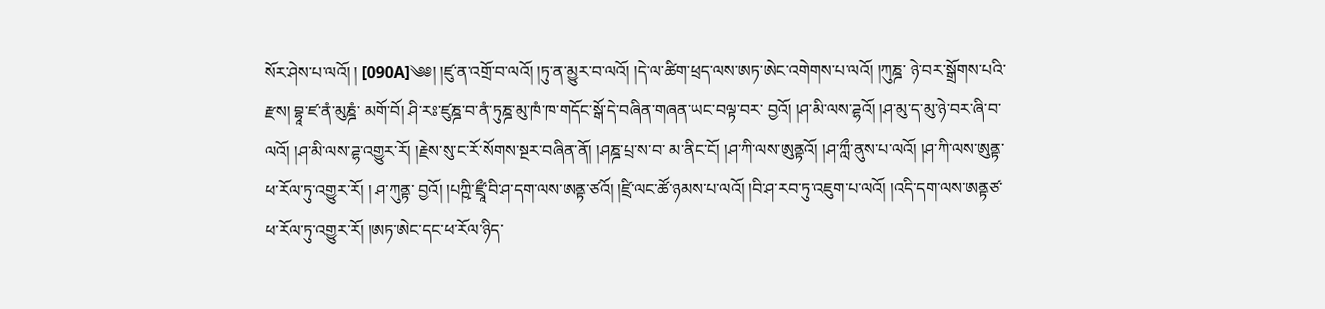སོར་ཤེས་པ་ལའོ། ། [090A]༄༅། །ཛུ་ན་འགྲོ་བ་ལའོ། །ཏུ་ན་མྱུར་བ་ལའོ། །དེ་ལ་ཚིག་ཕྲད་ལས་ཨཏ་ཨེང་འགེགས་པ་ལའོ། །ཀུཎྜ་ ཉེ་བར་སྒྲོགས་པའི་རྫས། བྷཱ་ཛ་ནཾ་མུཎྜཾ་ མགོ་བོ། ཤི་རཿ་ཛུཎྜ་བ་ནཾ་ཏུཎྜ་མུ་ཁཾ་ཁ་གདོང་སྒོ་དེ་བཞིན་གཞན་ཡང་བལྟ་བར་ བྱའོ། །ཤ་མི་ལས་ཌྷའོ། །ཤ་མུ་ད་མུ་ཉེ་བར་ཞི་བ་ལའོ། །ཤ་མི་ལས་ཌྷ་འགྱུར་རོ། །རྗེས་སུ་ང་རོ་སོགས་སྔར་བཞིན་ནོ། །ཤཎྜ་པྲ་ས་བ་ མ་ནིང་ངོ། །ཤ་ཀི་ལས་ཨུནྟའོ། །ཤ་ཀླྀ་ནུས་པ་ལའོ། །ཤ་ཀི་ལས་ཨུནྟ་ཕ་རོལ་ཏུ་འགྱུར་རོ། ། ཤ་ཀུནྟ་ བྱའོ། །པཀྵི་ཛྲཱྀ་བི་ཤ་དག་ལས་ཨནྟ་ཙའོ། །ཛྲི་ལང་ཚོ་ཉམས་པ་ལའོ། །བི་ཤ་རབ་ཏུ་འཇུག་པ་ལའོ། །འདི་དག་ལས་ཨནྟཙ་ཕ་རོལ་ཏུ་འགྱུར་རོ། །ཨཏ་ཨེང་དང་ཕ་རོལ་ཉིད་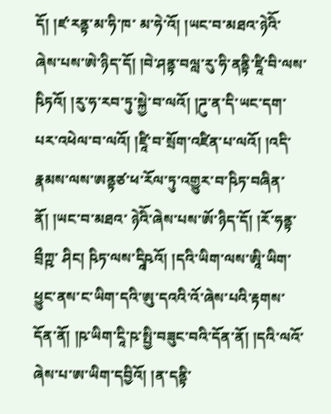དོ། །ཛ་རནྟ་མ་ཧི་ཁ་ མ་ཧེ་འོ། །ཡང་བ་མཐའ་ཉེའིོ་ ཞེས་པས་ཨེ་ཉིད་དོ། །བེ་ཤནྟ་བལླ་རུ་ཧི་ནནྟི་ཛཱི་བི་ལས་ཥིཏའོ། །རུ་ཧ་རབ་ཏུ་སྐྱེ་བ་ལའོ། །ཌུ་ན་དི་ཡང་དག་པར་འཕེལ་བ་ལའོ། །ཛཱི་བ་སྲོག་འཛིན་པ་ལའོ། །འདི་རྣམས་ལས་ཨནྟཙ་ཕ་རོལ་ཏུ་འགྱུར་བ་ཥིཏ་བཞིན་ནོ། །ཡང་བ་མཐའ་ ཉེའིོ་ཞེས་པས་ཨོ་ཉིད་དོ། །རོ་ཧནྟ་བྲྀཀྵ་ ཤིང། ཥིཏ་ལས་དཱིཥའོ། །དའི་ཡིག་ལས་ཨཱི་ཡིག་ཕྱུང་ནས་ང་ཡིག་དའི་ཨུ་དའའི་འོ་ཞེས་པའི་རྟགས་དོན་ནོ། །ཥ་ཡིག་ངཱི་ཥ་སྤྱི་བཟུང་བའི་དོན་ནོ། །དའི་ལའོ་ཞེས་པ་ཨ་ཡིག་དབྱིའོ། །ན་དནྟི་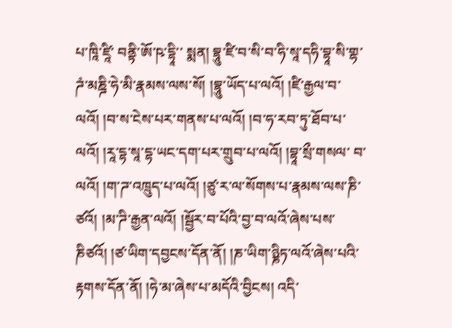པ་ཁཱི་ཛཱི་ བནྟི་ཨོ་ཥ་དྷཱི་་ སྨན། བྷཱུ་ཛི་བ་སི་བ་ཧི་སཱ་དཧི་བྷཱ་སི་གྷ་ཌཾ་མཎྜི་ཧེ་མི་རྣམས་ལས་སོ། །བྷཱུ་ཡོད་པ་ལའོ། །ཛི་རྒྱལ་བ་ལའོ། །བ་ས་ངེས་པར་གནས་པ་ལའོ། །བ་ཧ་རབ་ཏུ་ཐོབ་པ་ལའོ། །རཱ་དྷ་སཱ་དྷ་ཡང་དག་པར་གྲུབ་པ་ལའོ། །བྷཱ་སྲྀ་གསལ་ བ་ལའོ། །ག་ཌ་འཁྲུད་པ་ལའོ། །ཙུ་ར་ལ་སོགས་པ་རྣམས་ལས་ཎི་ཙའོ། །མ་ཌི་རྒྱན་ལའོ། །སྦྱོར་བ་པོའི་བྱ་བ་ལའོ་ཞེས་པས་ཎིཙའོ། །ཙ་ཡིག་དབྱངས་དོན་ནོ། །ཎ་ཡིག་ཉྞིཏ་ལའོ་ཞེས་པའི་རྟགས་དོན་ནོ། །ཧེ་མ་ཞེས་པ་མདོའི་བྱིངས། འདི་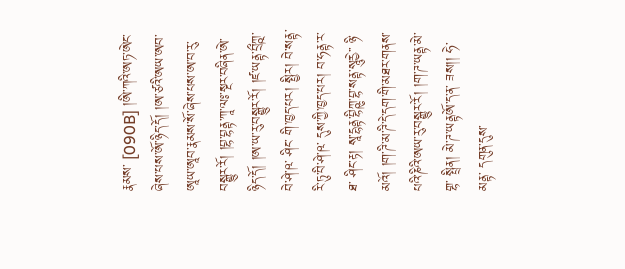རྣམས་ [090B] །ཨི་ཀའི་ཨཏ་ཨེང་ཞེས་པས་ཨོ་ཉིད་དོ། །ཨ་ཙའི་ཨཡ་ཨབ་ཨཱཡ་ཨཱབ་རྣམས་སོ་ཞེས་པས་ཨ་བ་རུ་བསྒྱུར་རོ། །བྷ་བྷནྟ་ཀཱ་ལཿ་སྔར་བཞིན་ཨེ་ཉིད་དོ། །ཨ་ཡ་རུ་བསྒྱུར་རོ། །ཛ་ཡནྟ་བྲྀཀྵ་བེ་ཤེ་ཥ་ ཤིང་ གི་ཁྱད་པར། སྤྱིར། བེ་སནྟ་རི་ཏུ་བི་ཤེ་ཥ་ དུས་ཀྱི་ཁྱད་པར། བ་ཧནྟ་ར་ཐ་ ཤིང་རྟ། སཱ་དྷནྟ་བྷིཀྵུ་བྷ་སནྟ་སཱུརྱེ་་ ཉི་མའོ། །ག་ཌི་མ་ཌི་དེ་དག་གི་མཐར་གནས་པའི་ཎིའི་ཨཡ་རུ་བསྒྱུར་རོ། །ག་ཌ་ཡནྟ་མེ་གྷ་ སྤྲིན། མེ་ཌ་ཡནྟཨོ་ད་ན་ ཟས།། ཧེ་མནྟ་ དགུན་དུས་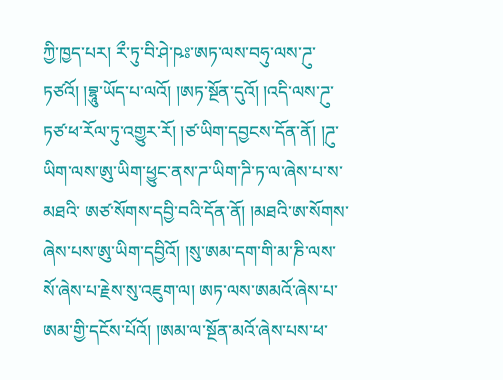ཀྱི་ཁྱད་པར། རྀ་ཏུ་བི་ཤེ་ཥཿ་ཨཏ་ལས་བཧུ་ལས་ཌུ་ཏཙའོ། །བྷཱུ་ཡོད་པ་ལའོ། །ཨཏ་སྔོན་དུའོ། །འདི་ལས་ཌུ་ཏཙ་ཕ་རོལ་ཏུ་འགྱུར་རོ། །ཙ་ཡིག་དབྱངས་དོན་ནོ། །ཌུ་ཡིག་ལས་ཨུ་ཡིག་ཕྱུང་ནས་ཌ་ཡིག་ཌི་ཏ་ལ་ཞེས་པ་ས་མཐའི་ ཨཙ་སོགས་དབྱི་བའི་དོན་ནོ། །མཐའི་ཨ་སོགས་ཞེས་པས་ཨུ་ཡིག་དབྱིའོ། །སུ་ཨམ་དག་གི་མ་ཎི་ལས་སོ་ཞེས་པ་རྗེས་སུ་འཇུག་ལ། ཨཏ་ལས་ཨམའོ་ཞེས་པ་ཨམ་གྱི་དངོས་པོའོ། །ཨམ་ལ་སྔོན་མའོ་ཞེས་པས་ཕ་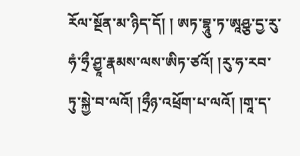རོལ་སྔོན་མ་ཉིད་དོ། ། ཨཏ་བྷཱུ་ཏ་ཨཱཤྩ་དྱ་རུ་ཧཾ་ཧྲྀ་ཤྱཱ་རྣམས་ལས་ཨིཏ་ཙའོ། །རུ་ཧ་རབ་ཏུ་སྐྱེ་བ་ལའོ། །ཧྲྀཉ་འཕྲོག་པ་ལའོ། །གཱ་ད་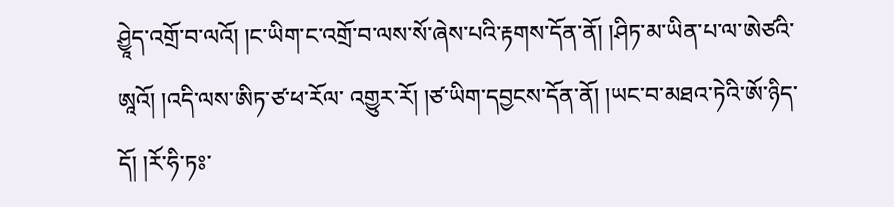ཤྱཱེད་འགྲོ་བ་ལའོ། །ང་ཡིག་ང་འགྲོ་བ་ལས་སོ་ཞེས་པའི་རྟགས་དོན་ནོ། །ཤིཏ་མ་ཡིན་པ་ལ་ཨེཙའི་ཨཱའོ། །འདི་ལས་ཨིཏ་ཙ་ཕ་རོལ་ འགྱུར་རོ། །ཙ་ཡིག་དབྱངས་དོན་ནོ། །ཡང་བ་མཐའ་ཏེའི་ཨོ་ཉིད་དོ། །རོ་ཧི་ཏཿ་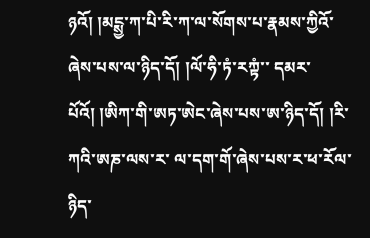ཉའོ། །མངྶྱ་ཀ་པི་རི་ཀ་ལ་སོགས་པ་རྣམས་ཀྱིའོ་ཞེས་པས་ལ་ཉིད་དོ། །ལོ་ཧི་ཏཾ་རཀྟཾ་་ དམར་པོའོ། །ཨིཀ་གི་ཨཏ་ཨེང་ཞེས་པས་ཨ་ཉིད་དོ། །རི་ཀའི་ཨཎ་ལས་ར་ ལ་དག་གོ་ཞེས་པས་ར་ཕ་རོལ་ཉིད་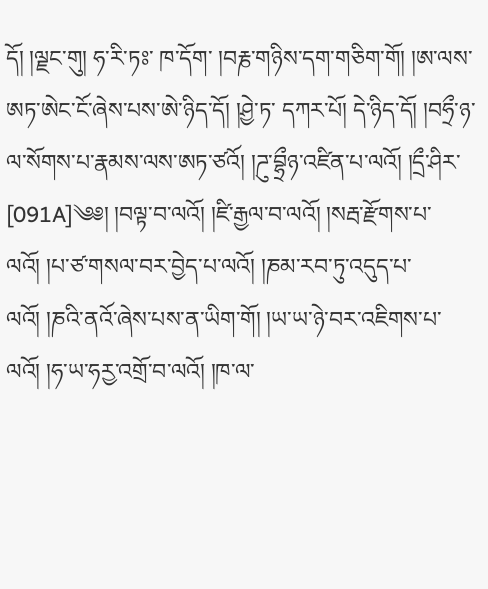དོ། །ལྗང་གུ། ཧ་རི་ཏཿ་ ཁ་དོག་ །བརྞ་གཉིས་དག་གཅིག་གོ། །ཨ་ལས་ཨཏ་ཨེང་ངོ་ཞེས་པས་ཨེ་ཉིད་དོ། །ཤྱེ་ཏ་ དཀར་པོ། དེ་ཉིད་དོ། །བཧྲྀ་ཉ་ལ་སོགས་པ་རྣམས་ལས་ཨཏ་ཙའོ། །ཌུ་བྷྲྀཉ་འཛིན་པ་ལའོ། །དྲྀ་ཤིར་ [091A]༄༅། །བལྟ་བ་ལའོ། །ཛི་རྒྱལ་བ་ལའོ། །སརྦ་རྫོགས་པ་ལའོ། །པ་ཙ་གསལ་བར་བྱེད་པ་ལའོ། །ཎམ་རབ་ཏུ་འདུད་པ་ལའོ། །ཎའི་ནའོ་ཞེས་པས་ན་ཡིག་གོ། །ཡ་ཡ་ཉེ་བར་འཇིགས་པ་ལའོ། །ཧ་ཡ་ཧརྱ་འགྲོ་བ་ལའོ། །ཁ་ལ་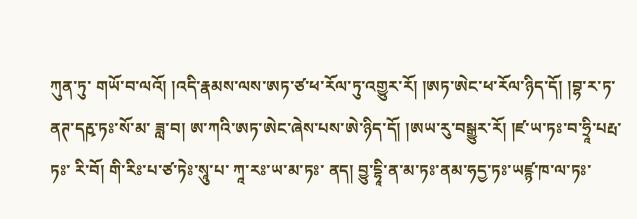ཀུན་ཏུ་ གཡོ་བ་ལའོ། །འདི་རྣམས་ལས་ཨཏ་ཙ་ཕ་རོལ་ཏུ་འགྱུར་རོ། །ཨཏ་ཨེང་ཕ་རོལ་ཉིད་དོ། །བྷ་ར་ཏ་ནཊ་དརྵ་ཏཿ་སོ་མ་ ཟླ་བ། ཨ་ཀའི་ཨཏ་ཨེང་ཞེས་པས་ཨེ་ཉིད་དོ། །ཨཡ་རུ་བསྒྱུར་རོ། །ཛ་ཡ་ཏཿ་བ་ཧྲཱི་པརྤ་ཏཿ་ རི་བོ། གི་རིཿ་པ་ཙ་ཏེཿ་སཱུ་པ་ ཀཱ་རཿ་ཡ་མ་ཏཿ་ ནད། བྱུ་དྷཱི་ན་མ་ཏཿ་ནམ་ཧདྱ་ཏཿ་ཡཛྙ་ཁ་ལ་ཏཿ་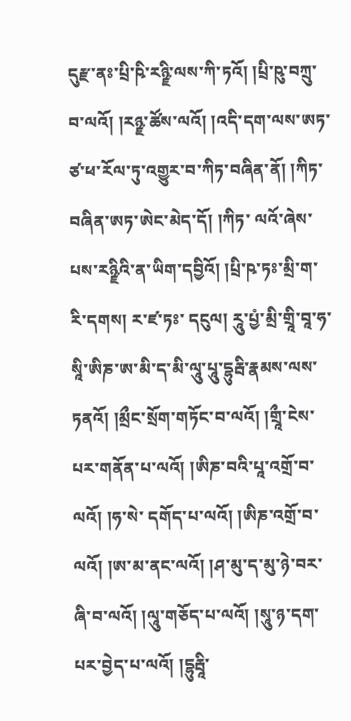དུརྫ་ནཿ་པྲི་ཥི་རཉྫི་ལས་ཀི་ཏའོ། །པྲི་ཥུ་བཀྲུ་བ་ལའོ། །རཉྫ་ཚོས་ལའོ། །འདི་དག་ལས་ཨཏ་ཙ་ཕ་རོལ་ཏུ་འགྱུར་བ་ཀིཏ་བཞིན་ནོ། །ཀིཏ་བཞིན་ཨཏ་ཨེང་མེད་དོ། །ཀིཏ་ ལའོ་ཞེས་པས་རཉྫིའི་ན་ཡིག་དབྱིའོ། །པྲི་ཥ་ཏཿ་མྲི་ག་ རི་དགས། ར་ཛ་ཏཿ་ དངུལ། རཱུ་པྱཾ་མྲི་གྲཱི་བཱ་ཧ་སཱི་ཨིཎ་ཨ་མི་ད་མི་ལཱུ་པཱུ་དྷུརྦི་རྣམས་ལས་ཏནའོ། །མྲྀང་སྲོག་གཏོང་བ་ལའོ། །གྲཱྀ་ངེས་པར་གནོན་པ་ལའོ། །ཨིཎ་བའི་པཱ་འགྲོ་བ་ལའོ། །ཧ་སེ་ དགོད་པ་ལའོ། །ཨིཎ་འགྲོ་བ་ལའོ། །ཨ་མ་ནང་ལའོ། །ཤ་མུ་ད་མུ་ཉེ་བར་ཞི་བ་ལའོ། །ལཱུ་གཅོད་པ་ལའོ། །སཱུ་ཉ་དག་པར་བྱེད་པ་ལའོ། །དྷུརྦཱི་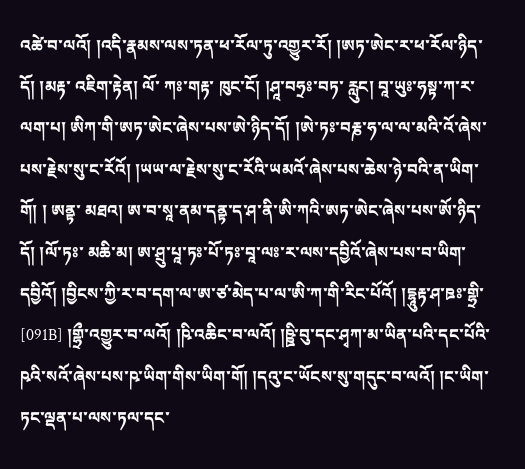འཚེ་བ་ལའོ། །འདི་རྣམས་ལས་ཏན་ཕ་རོལ་ཏུ་འགྱུར་རོ། །ཨཏ་ཨེང་ར་ཕ་རོལ་ཉིད་དོ། །མརྟ་ འཇིག་རྟེན། ལོ་ ཀཿ་གརྟ་ ཁུང་ངོ། །ཤཱ་བཧྲཿ་བཏ་ རླུང། བཱ་ཡུཿ་ཧསྟ་ཀ་ར་ ལག་པ། ཨིཀ་གི་ཨཏ་ཨེང་ཞེས་པས་ཨེ་ཉིད་དོ། །ཨེ་ཏཿ་བརྞ་ཧ་ལ་ལ་མའི་འོ་ཞེས་པས་རྗེས་སུ་ང་རོའོ། །ཡཡ་ལ་རྗེས་སུ་ང་རོའི་ཡམའོ་ཞེས་པས་ཆེས་ཉེ་བའི་ན་ཡིག་གོ། ། ཨནྟ་ མཐའ། ཨ་བ་སཱ་ནམ་དནྟ་ད་ཤ་ནི་ཨི་ཀའི་ཨཏ་ཨེང་ཞེས་པས་ཨོ་ཉིད་དོ། །ལོ་ཏཿ་ མཆི་མ། ཨ་ཤྲུ་པཱ་ཏཿ་པོ་ཏཿ་བཱ་ལཿ་ར་ལས་དབྱིའོ་ཞེས་པས་བ་ཡིག་དབྱིའོ། །བྱིངས་ཀྱི་ར་བ་དག་ལ་ཨ་ཙ་མེད་པ་ལ་ཨི་ཀ་གི་རིང་པོའོ། །དྷཱུརྟ་ཤ་ཋཿ་གྷྲི་ [091B] །གྷྲྀ་འགྱུར་བ་ལའོ། །ཥི་འཆིང་བ་ལའོ། །ཥྛི་བུ་དང་ཤྭཀ་མ་ཡིན་པའི་དང་པོའི་ཥའི་སའོ་ཞེས་པས་ཥ་ཡིག་གིས་ཡིག་གོ། །དའུ་ང་ཡོངས་སུ་གདུང་བ་ལའོ། །ང་ཡིག་ཏང་ལྡན་པ་ལས་ཏལ་དང་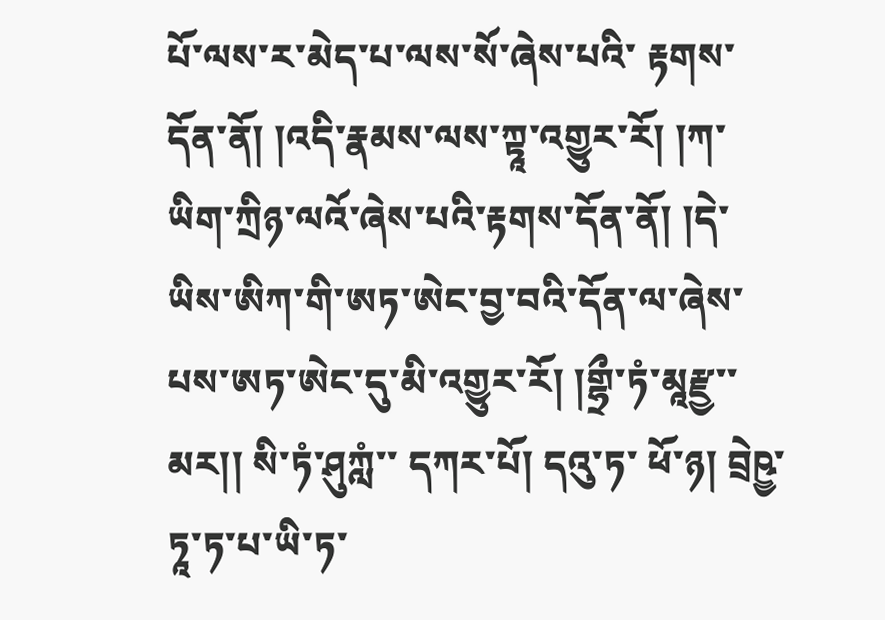པོ་ལས་ར་མེད་པ་ལས་སོ་ཞེས་པའི་ རྟགས་དོན་ནོ། །འདི་རྣམས་ལས་ཀྟཱ་འགྱུར་རོ། །ཀ་ཡིག་ཀྲིཉ་ལའོ་ཞེས་པའི་རྟགས་དོན་ནོ། །དེ་ཡིས་ཨིཀ་གི་ཨཏ་ཨེང་བྱ་བའི་དོན་ལ་ཞེས་པས་ཨཏ་ཨེང་དུ་མི་འགྱུར་རོ། །གྷྲྀ་ཏཾ་མཱརྫྱ་་ མར།། སི་ཏཾ་ཤུཀླཾ་་ དཀར་པོ། དའུ་ཏ་ ཕོ་ཉ། བྲེཥྱ་ཏཱ་ཏ་པ་ཡི་ཏ་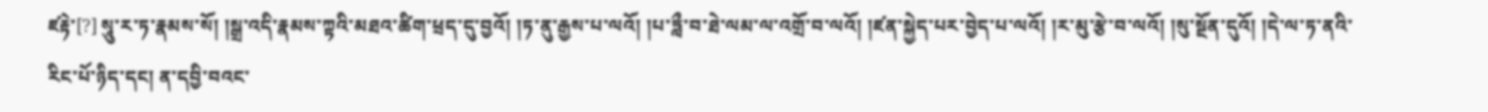ཛརྟེ་[?] སཱུ་ར་ཏ་རྣམས་སོ། །སྒྲ་འདི་རྣམས་ཀྟའི་མཐའ་ཚིག་ཕྲད་དུ་བྱའོ། །ཏ་ནུ་རྒྱས་པ་ལའོ། །པ་ཏླྀ་བ་ཐེ་ལམ་ལ་འགྲོ་བ་ལའོ། །ཛན་སྐྱེད་པར་བྱེད་པ་ལའོ། །ར་མུ་རྩེ་བ་ལའོ། །སུ་སྔོན་དུའོ། །དེ་ལ་ཏ་ནའི་རིང་པོ་ཉིད་དང། ན་དབྱི་བའང་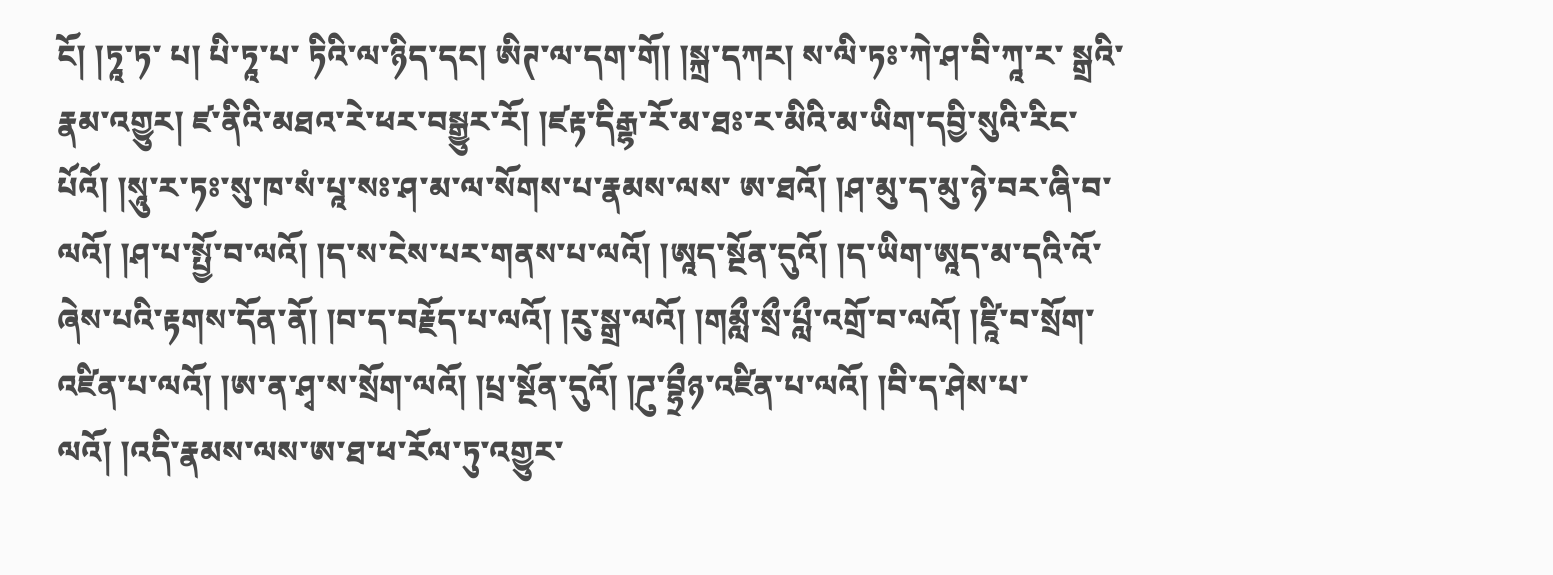ངོ། །ཏཱ་ཏ་ པ། པི་ཏཱ་པ་ ཏིའི་ལ་ཉིད་དང། ཨིཊ་ལ་དག་གོ། །སྐྲ་དཀར། ས་ལི་ཏཿ་ཀེ་ཤ་བི་ཀཱ་ར་ སྒྲའི་རྣམ་འགྱུར། ཛ་ནིའི་མཐའ་རེ་ཕར་བསྒྱུར་རོ། །ཛརྟ་དིརྒྷ་རོ་མ་ཐཿ་ར་མིའི་མ་ཡིག་དབྱི་སུའི་རིང་པོའོ། །སཱུ་ར་ཏཿ་སུ་ཁ་སཾ་པཱ་སཿ་ཤ་མ་ལ་སོགས་པ་རྣམས་ལས་ ཨ་ཐའོ། །ཤ་མུ་ད་མུ་ཉེ་བར་ཞི་བ་ལའོ། །ཤ་པ་སྤྱོ་བ་ལའོ། །ད་ས་ངེས་པར་གནས་པ་ལའོ། །ཨཱད་སྔོན་དུའོ། །ད་ཡིག་ཨཱད་མ་དའི་འོ་ཞེས་པའི་རྟགས་དོན་ནོ། །བ་ད་བརྗོད་པ་ལའོ། །རུ་སྒྲ་ལའོ། །གམླྀ་སྲྀ་པླྀ་འགྲོ་བ་ལའོ། །ཛཱི་བ་སྲོག་ འཛིན་པ་ལའོ། །ཨ་ན་ཤྭ་ས་སྲོག་ལའོ། །པྲ་སྔོན་དུའོ། །ཌུ་བྷྲྀཉ་འཛིན་པ་ལའོ། །བི་ད་ཤེས་པ་ལའོ། །འདི་རྣམས་ལས་ཨ་ཐ་ཕ་རོལ་ཏུ་འགྱུར་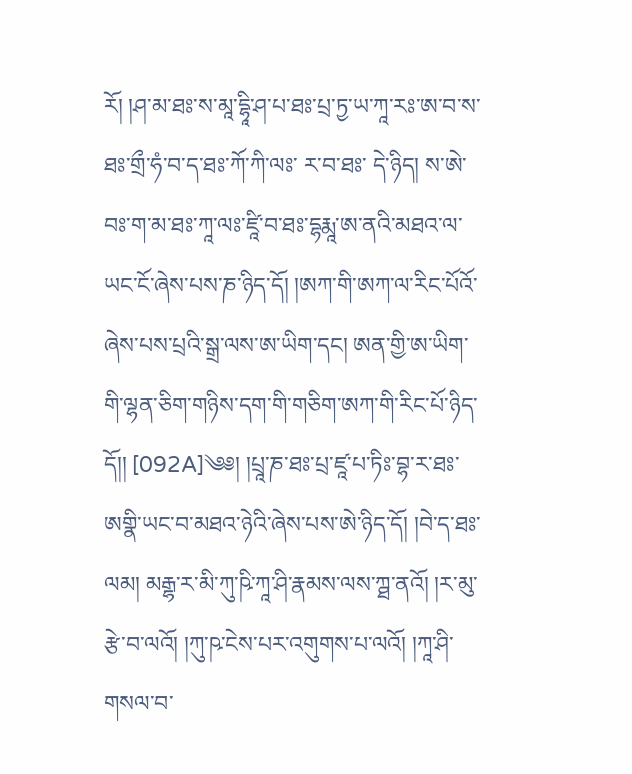རོ། །ཤ་མ་ཐཿ་ས་མཱ་དྷཱི་ཤ་པ་ཐཿ་པྲ་ཏྱ་ཡ་ཀཱ་རཿ་ཨ་བ་ས་ཐཿ་གྲྀ་ཧཾ་བ་ད་ཐཿ་ཀོ་ཀི་ལཿ་ ར་བ་ཐཿ་ དེ་ཉིད། ས་ཨེ་བཿ་ག་མ་ཐཿ་ཀཱ་ལཿ་ཛཱི་བ་ཐཿ་དྷརྨཱ་ཨ་ནའི་མཐའ་ལ་ཡང་ངོ་ཞེས་པས་ཎ་ཉིད་དོ། །ཨཀ་གི་ཨཀ་ལ་རིང་པོའོ་ཞེས་པས་པྲའི་སྒྲ་ལས་ཨ་ཡིག་དང། ཨན་གྱི་ཨ་ཡིག་གི་ལྷན་ཅིག་གཉིས་དག་གི་གཅིག་ཨཀ་གི་རིང་པོ་ཉིད་དོ།། [092A]༄༅། །པྲཱ་ཎ་ཐཿ་པྲ་ཛཱ་པ་ཏིཿ་བྷ་ར་ཐཿ་ཨགྣི་ཡང་བ་མཐའ་ཉེའི་ཞེས་པས་ཨེ་ཉིད་དོ། །བེ་ད་ཐཿ་ ལམ། མརྒྷ་ར་མི་ཀུ་ཥི་ཀཱ་ཤི་རྣམས་ལས་ཀྠ་ནའོ། །ར་མུ་རྩེ་བ་ལའོ། །ཀུ་ཥ་ངེས་པར་འགུགས་པ་ལའོ། །ཀཱ་ཤི་གསལ་བ་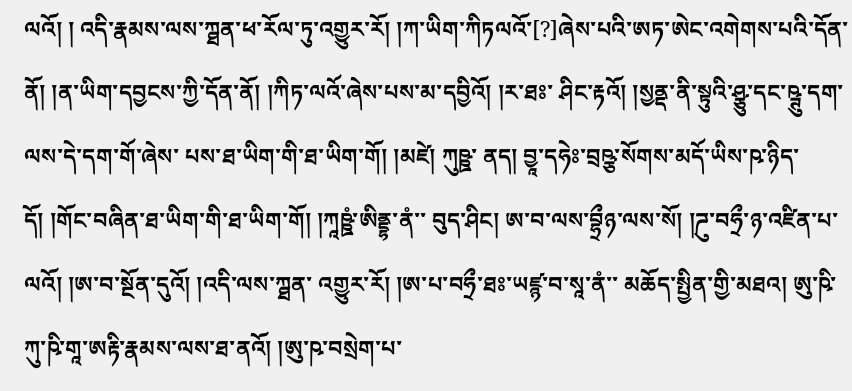ལའོ། ། འདི་རྣམས་ལས་ཀྠན་ཕ་རོལ་ཏུ་འགྱུར་རོ། །ཀ་ཡིག་ཀིཏལའོ་[?]ཞེས་པའི་ཨཏ་ཨེང་འགེགས་པའི་དོན་ནོ། །ན་ཡིག་དབྱངས་ཀྱི་དོན་ནོ། །ཀིཏ་ལའོ་ཞེས་པས་མ་དབྱིའོ། །ར་ཐཿ་ ཤིང་རྟའོ། །སྱནྡ་ནི་སྟུའི་ཤྩུ་དང་ཥྚུ་དག་ལས་དེ་དག་གོ་ཞེས་ པས་ཐ་ཡིག་གི་ཐ་ཡིག་གོ། །མཛེ། ཀུཥྛ་ ནད། བྱཱ་དཧེཿ་བྲཥྩ་སོགས་མདོ་ཡིས་ཥ་ཉིད་དོ། །གོང་བཞིན་ཐ་ཡིག་གི་ཐ་ཡིག་གོ། །ཀཱཥྛཾ་ཨིནྡྷ་ནཾ་་ བུད་ཤིང། ཨ་བ་ལས་བྷྲྀཉ་ལས་སོ། །ཌུ་བཧྲྀ་ཉ་འཛིན་པ་ལའོ། །ཨ་བ་སྔོན་དུའོ། །འདི་ལས་ཀྠན་ འགྱུར་རོ། །ཨ་པ་བཧྲྀ་ཐཿ་ཡཛྙ་བ་སཱ་ནཾ་་ མཆོད་སྤྱིན་གྱི་མཐའ། ཨུ་ཥི་ཀུ་ཥི་གཱ་ཨརྟི་རྣམས་ལས་ཐ་ནའོ། །ཨུ་ཥ་བསྲེག་པ་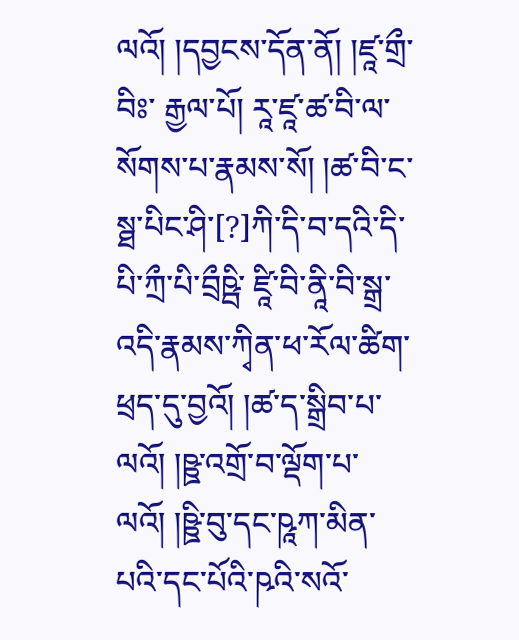ལའོ། །དབྱངས་དོན་ནོ། །ཛཱ་གྲྀ་བིཿ་ རྒྱལ་པོ། རཱ་ཛཱ་ཚ་བི་ལ་སོགས་པ་རྣམས་སོ། །ཚ་བི་ང་སྠ་པིང་ཤི་[?]ཀི་དི་བ་དའི་དི་པི་ཀྲྀ་པི་བྲྀཥྦི་ ཛཱི་བི་ནཱི་བི་སྒྲ་འདི་རྣམས་ཀྭིན་ཕ་རོལ་ཚིག་ཕྲད་དུ་བྱའོ། །ཚ་ད་སྒྲིབ་པ་ལའོ། །ཥྛ་འགྲོ་བ་ལྡོག་པ་ལའོ། །ཥྛི་བུ་དང་ཥཱཀ་མིན་པའི་དང་པོའི་ཥའི་སའོ་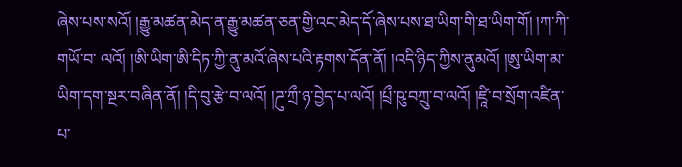ཞེས་པས་སའོ། །རྒྱུ་མཚན་མེད་ན་རྒྱུ་མཚན་ཅན་གྱི་འང་མེད་དོ་ཞེས་པས་ཐ་ཡིག་གི་ཐ་ཡིག་གོ། །ཀ་ཀི་གཡོ་བ་ ལའོ། །ཨི་ཡིག་ཨི་དིཏ་ཀྱི་ནུ་མའོ་ཞེས་པའི་རྟགས་དོན་ནོ། །འདི་ཉིད་ཀྱིས་ནུམའོ། །ཨུ་ཡིག་མ་ཡིག་དག་སྔར་བཞིན་ནོ། །དི་བུ་རྩེ་བ་ལའོ། །ཌུ་ཀྲྀ་ཉ་བྱེད་པ་ལའོ། །པྲྀ་ཥུ་བཀྲུ་བ་ལའོ། །ཛཱི་བ་སྲོག་འཛིན་པ་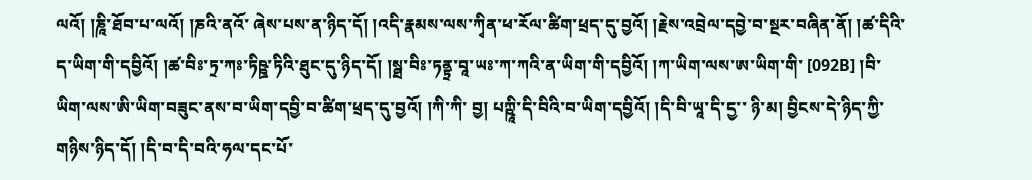ལའོ། །ཎཱི་ཐོབ་པ་ལའོ། །ཎའི་ནའོ་ ཞེས་པས་ན་ཉིད་དོ། །འདི་རྣམས་ལས་ཀྭིན་ཕ་རོལ་ཚིག་ཕྲད་དུ་བྱའོ། །རྗེས་འབྲེལ་དབྱེ་བ་སྔར་བཞིན་ནོ། །ཚ་དིའི་ད་ཡིག་གི་དབྱིའོ། །ཚ་བིཿ་ཏྲ་ཀཿ་ཏིཥྛ་ཏིའི་ཐུང་དུ་ཉིད་དོ། །སྠ་བིཿ་ཏནྟྲ་བཱ་ཡཿ་ཀ་ཀའི་ན་ཡིག་གི་དབྱིའོ། །ཀ་ཡིག་ལས་ཨ་ཡིག་གི་ [092B] །བི་ཡིག་ལས་ཨི་ཡིག་བཟུང་ནས་བ་ཡིག་དབྱི་བ་ཚིག་ཕྲད་དུ་བྱའོ། །ཀི་ཀི་ བྱ། པཀྵཱི་དི་བིའི་བ་ཡིག་དབྱིའོ། །དི་བི་ཡཱ་དི་དྱ་་ ཉི་མ། བྱིངས་དེ་ཉིད་ཀྱི་གཉིས་ཉིད་དོ། །དི་བ་དི་བའི་ཧལ་དང་པོ་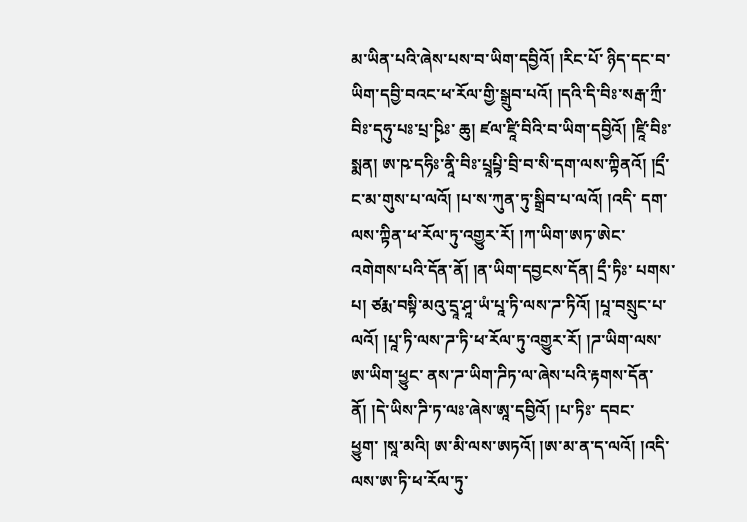མ་ཡིན་པའི་ཞེས་པས་བ་ཡིག་དབྱིའོ། །རིང་པོ་ ཉིད་དང་བ་ཡིག་དབྱི་བའང་ཕ་རོལ་གྱི་སྒྲུབ་པའོ། །དའི་དི་བིཿ་སརྒ་ཀྲྀ་བིཿ་དཧུ་པཿ་པྲ་ཥྭིཿ་ ཆུ། ཛལ་ཛཱི་བིའི་བ་ཡིག་དབྱིའོ། །ཛཱི་བིཿ་ སྨན། ཨ་ཥ་དཧིཿ་ནཱི་བིཿ་པྲཱཔྟི་བྲི་བ་སི་དག་ལས་ཀྟིནའོ། །དྲྀ་ང་མ་གུས་པ་ལའོ། །པ་ས་ཀུན་ཏུ་སྒྲིབ་པ་ལའོ། །འདི་ དག་ལས་ཀྟིན་ཕ་རོལ་ཏུ་འགྱུར་རོ། །ཀ་ཡིག་ཨཏ་ཨེང་འགེགས་པའི་དོན་ནོ། །ན་ཡིག་དབྱངས་དོན། དྲྀ་ཏིཿ་ པགས་པ། ཙརྨ་བསྟི་མའུ་དྲཱ་ཤཱ་ཡཾ་པཱ་ཏི་ལས་ཌ་ཏིའོ། །པཱ་བསྲུང་པ་ལའོ། །པཱ་ཏི་ལས་ཌ་ཏི་ཕ་རོལ་ཏུ་འགྱུར་རོ། །ཌ་ཡིག་ལས་ཨ་ཡིག་ཕྱུང་ ནས་ཌ་ཡིག་ཌིཏ་ལ་ཞེས་པའི་རྟགས་དོན་ནོ། །དེ་ཡིས་ཌི་ཏ་ལཿ་ཞེས་ཨཱ་དབྱིའོ། །པ་ཏིཿ་ དབང་ཕྱུག་ །སཱ་མའི། ཨ་མི་ལས་ཨཏའོ། །ཨ་མ་ན་ད་ལའོ། །འདི་ལས་ཨ་ཏི་ཕ་རོལ་ཏུ་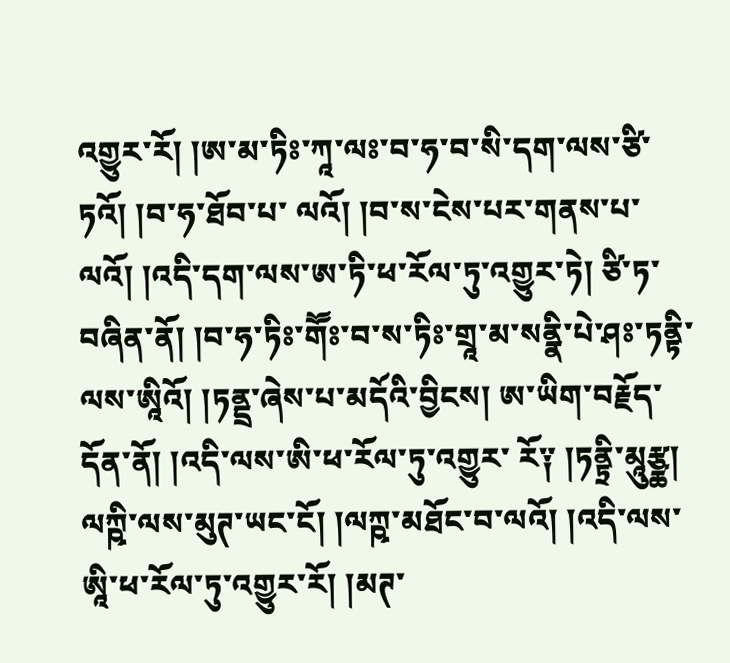འགྱུར་རོ། །ཨ་མ་ཏིཿ་ཀཱ་ལཿ་བ་ཧ་བ་སི་དག་ལས་ཙི་ཏའོ། །བ་ཧ་ཐོབ་པ་ ལའོ། །བ་ས་ངེས་པར་གནས་པ་ལའོ། །འདི་དག་ལས་ཨ་ཏི་ཕ་རོལ་ཏུ་འགྱུར་ཏེ། ཙི་ཏ་བཞིན་ནོ། །བ་ཧ་ཏིཿ་གཽཿ་བ་ས་ཏིཿ་གྲཱ་མ་སནྣི་པེ་ཤཿ་ཏནྟི་ལས་ཨཱིའོ། །ཏནྡྲ་ཞེས་པ་མདོའི་བྱིངས། ཨ་ཡིག་བརྗོད་དོན་ནོ། །འདི་ལས་ཨི་ཕ་རོལ་ཏུ་འགྱུར་ རོ༑ །ཏནྟྲི་མཱུརྩྪ། ལཀྵི་ལས་མུཊ་ཡང་ངོ། །ལཀྵ་མཐོང་བ་ལའོ། །འདི་ལས་ཨཱི་ཕ་རོལ་ཏུ་འགྱུར་རོ། །མཊ་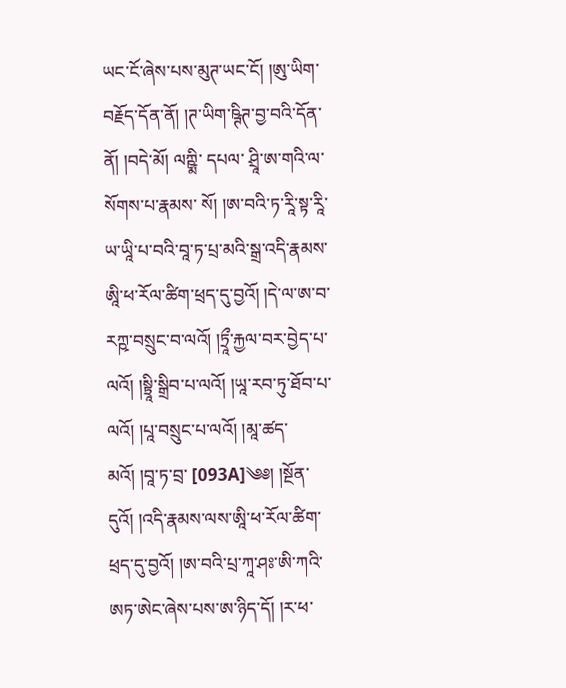ཡང་ངོ་ཞེས་པས་མུཊ་ཡང་ངོ། །ཨུ་ཡིག་བརྗོད་དོན་ནོ། །ཊ་ཡིག་ཥྚིཊ་བྱ་བའི་དོན་ནོ། །བདེ་མོ། ལཀྵྨི་ དཔལ་ ཤྲཱི་ཨ་གའི་ལ་སོགས་པ་རྣམས་ སོ། །ཨ་བའི་ཏ་རཱི་སྟ་རཱི་ཡ་ཡཱི་པ་བའི་བཱ་ཏ་པྲ་མའི་སྒྲ་འདི་རྣམས་ཨཱི་ཕ་རོལ་ཚིག་ཕྲད་དུ་བྱའོ། །དེ་ལ་ཨ་བ་རཀྵ་བསྲུང་བ་ལའོ། །ཏྲཱྀ་རྐྱལ་བར་བྱེད་པ་ལའོ། །སྟྲཱི་སྒྲིབ་པ་ལའོ། །ཡཱ་རབ་ཏུ་ཐོབ་པ་ལའོ། །པཱ་བསྲུང་པ་ལའོ། །མཱ་ཚད་མའོ། །བཱ་ཏ་བྲ་ [093A]༄༅། །སྔོན་དུའོ། །འདི་རྣམས་ལས་ཨཱི་ཕ་རོལ་ཚིག་ཕྲད་དུ་བྱའོ། །ཨ་བའི་པྲ་ཀཱ་ཤཿ་ཨི་ཀའི་ཨཏ་ཨེང་ཞེས་པས་ཨ་ཉིད་དོ། །ར་ཕ་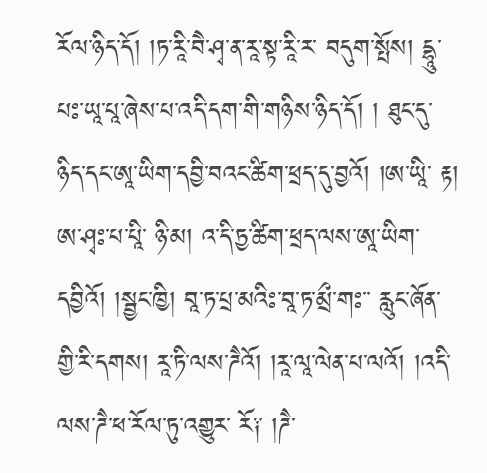རོལ་ཉིད་དོ། །ཏ་རཱི་བཻ་ཤྭ་ན་རཱ་སྟ་རཱི་ར་ བདུག་སྤོས། དྷཱུ་པཿ་ཡཱ་པཱ་ཞེས་པ་འདི་དག་གི་གཉིས་ཉིད་དོ། ། ཐུང་དུ་ཉིད་དང་ཨཱ་ཡིག་དབྱི་བའང་ཚིག་ཕྲད་དུ་བྱའོ། །ཨ་ཡཱི་ རྟ། ཨ་ཤྭཿ་པ་པཱི་ ཉི་མ། འ་དི་ཏྱ་ཚིག་ཕྲད་ལས་ཨཱ་ཡིག་དབྱིའོ། །སྦྱང་ཁྱི། བཱ་ཏ་པྲ་མའིཿ་བཱ་ཏ་མྲྀ་གཿ་་ རླུང་ཞོན་གྱི་རི་དགས། རཱ་ཏི་ལས་ཌཻའོ། །རཱ་ལཱ་ལེན་པ་ལའོ། །འདི་ལས་ཌཻ་ཕ་རོལ་ཏུ་འགྱུར་ རོ༑ །ཌཻ་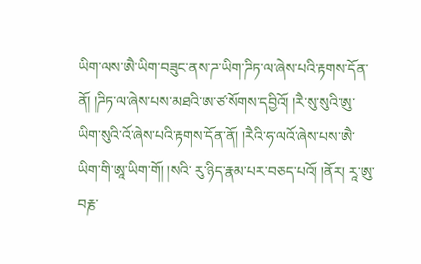ཡིག་ལས་ཨཻ་ཡིག་བཟུང་ནས་ཌ་ཡིག་ཌིཏ་ལ་ཞེས་པའི་རྟགས་དོན་ནོ། །ཌིཏ་ལ་ཞེས་པས་མཐའི་ཨ་ཙ་སོགས་དབྱིའོ། །རཻ་སུ་སུའི་ཨུ་ཡིག་སུའི་འོ་ཞེས་པའི་རྟགས་དོན་ནོ། །རཻའི་ཧ་ལའོ་ཞེས་པས་ཨཻ་ཡིག་གི་ཨཱ་ཡིག་གོ། །སའི་ རུ་ཉིད་རྣམ་པར་བཅད་པའོ། །ནོར། རཱ་ཨུ་བརྞ་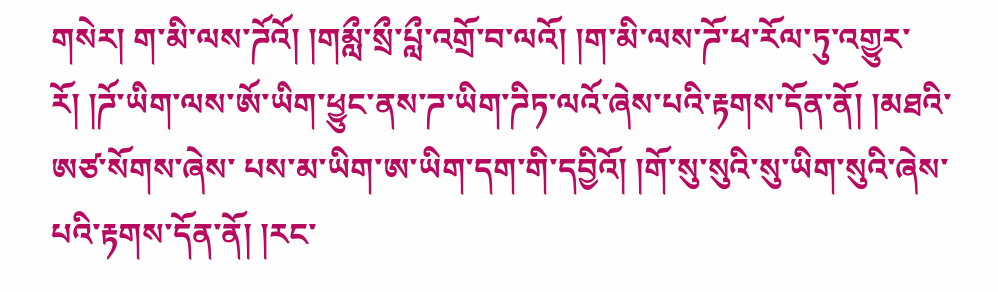གསེར། ག་མི་ལས་ཌོའོ། །གམླྀ་སྲྀ་པླྀ་འགྲོ་བ་ལའོ། །ག་མི་ལས་ཌོ་ཕ་རོལ་ཏུ་འགྱུར་རོ། །ཌོ་ཡིག་ལས་ཨོ་ཡིག་ཕྱུང་ནས་ཌ་ཡིག་ཌིཏ་ལའོ་ཞེས་པའི་རྟགས་དོན་ནོ། །མཐའི་ཨཙ་སོགས་ཞེས་ པས་མ་ཡིག་ཨ་ཡིག་དག་གི་དབྱིའོ། །གོ་སུ་སུའི་སུ་ཡིག་སུའི་ཞེས་པའི་རྟགས་དོན་ནོ། །རང་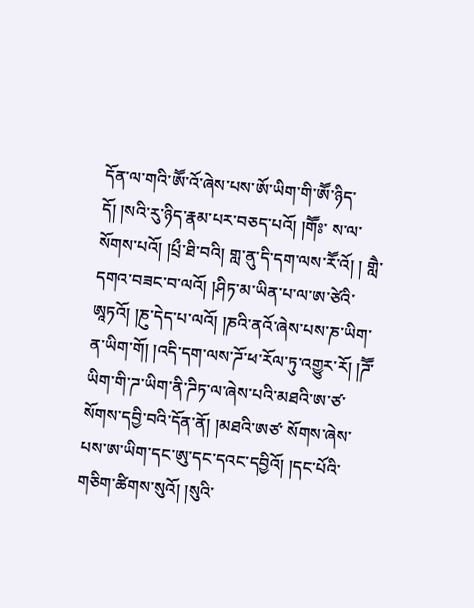དོན་ལ་གའི་ཨཽ་འོ་ཞེས་པས་ཨོ་ཡིག་གི་ཨཽ་ཉིད་དོ། །སའི་རུ་ཉིད་རྣམ་པར་བཅད་པའོ། །གཽཿ་ ས་ལ་སོགས་པའོ། །པྲྀ་ཐི་བའི། གླ་ནུ་དི་དག་ལས་རཽ་འོ། ། གླཻ་དགའ་བཟང་བ་ལའོ། །ཤིཏ་མ་ཡིན་པ་ལ་ཨ་ཙེའི་ཨཱཏའོ། །ཎུ་དེད་པ་ལའོ། །ཎའི་ནའོ་ཞེས་པས་ཎ་ཡིག་ན་ཡིག་གོ། །འདི་དག་ལས་ཌོ་ཕ་རོལ་ཏུ་འགྱུར་རོ། །ཌཽ་ཡིག་གི་ཌ་ཡིག་ནི་ཌིཏ་ལ་ཞེས་པའི་མཐའི་ཨ་ཙ་སོགས་དབྱི་བའི་དོན་ནོ། །མཐའི་ཨཙ་ སོགས་ཞེས་པས་ཨ་ཡིག་དང་ཨུ་དང་དའང་དབྱིའོ། །དང་པོའི་གཅིག་ཚིགས་སུའོ། །སུའི་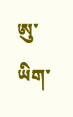ཨུ་ཡིག་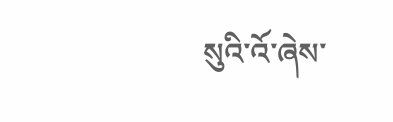སུའི་འོ་ཞེས་